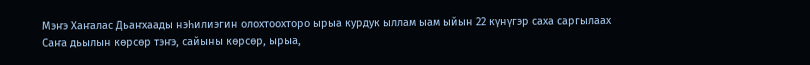Мэҥэ Хаҥалас Дьаҥхаады нэһилиэгин олохтоохторо ырыа курдук ыллам ыам ыйын 22 күнүгэр саха саргылаах Саҥа дьылын көрсөр тэҥэ, сайыны көрсөр, ырыа,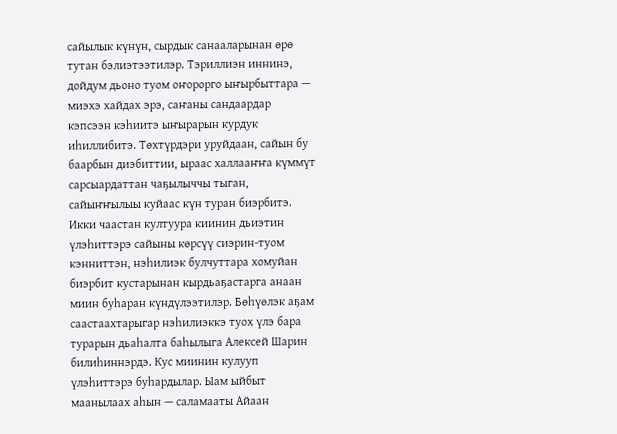сайылык күнүн, сырдык санааларынан өрө тутан бэлиэтээтилэр. Тэриллиэн иннинэ, дойдум дьоно туом оҥорорго ыҥырбыттара — миэхэ хайдах эрэ, саҥаны сандаардар кэпсээн кэһиитэ ыҥырарын курдук иһиллибитэ. Төхтүрдэри уруйдаан, сайын бу баарбын диэбиттии, ыраас халлааҥҥа күммүт сарсыардаттан чаҕылыччы тыган, сайыҥҥылыы куйаас күн туран биэрбитэ.
Икки чаастан култуура киинин дьиэтин үлэһиттэрэ сайыны көрсүү сиэрин-туом кэнниттэн, нэһилиэк булчуттара хомуйан биэрбит кустарынан кырдьаҕастарга анаан миин буһаран күндүлээтилэр. Бөһүөлэк аҕам саастаахтарыгар нэһилиэккэ туох үлэ бара турарын дьаһалта баһылыга Алексей Шарин билиһиннэрдэ. Кус миинин кулууп үлэһиттэрэ буһардылар. Ыам ыйбыт маанылаах аһын — саламааты Айаан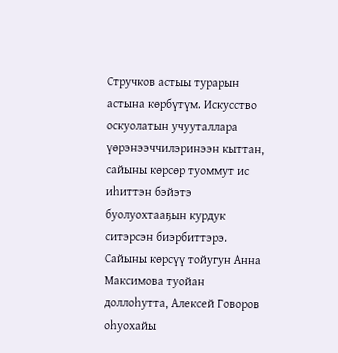Стручков астыы турарын астына көрбүтүм. Искусство оскуолатын учууталлара үөрэнээччилэринээн кыттан, сайыны көрсөр туоммут ис иһиттэн бэйэтэ буолуохтааҕын курдук ситэрсэн биэрбиттэрэ. Сайыны көрсүү тойугун Анна Максимова туойан доллоһутта, Алексей Говоров оһуохайы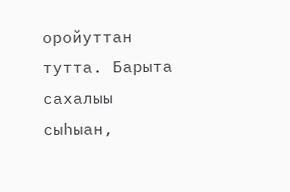оройуттан тутта. Барыта сахалыы сыһыан,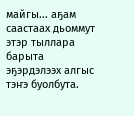майгы... аҕам саастаах дьоммут этэр тыллара барыта эҕэрдэлээх алгыс тэҥэ буолбута.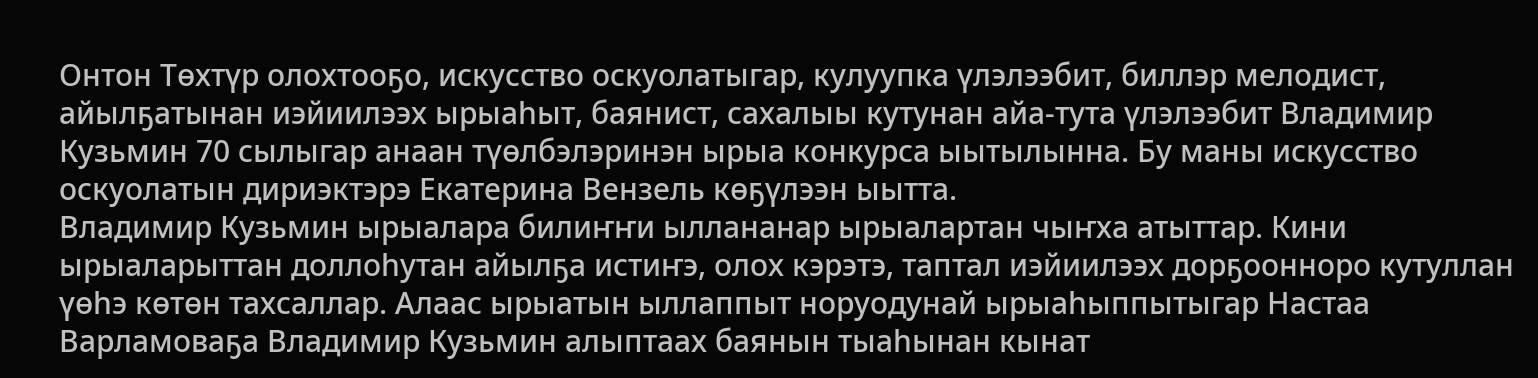Онтон Төхтүр олохтооҕо, искусство оскуолатыгар, кулуупка үлэлээбит, биллэр мелодист, айылҕатынан иэйиилээх ырыаһыт, баянист, сахалыы кутунан айа-тута үлэлээбит Владимир Кузьмин 70 сылыгар анаан түөлбэлэринэн ырыа конкурса ыытылынна. Бу маны искусство оскуолатын дириэктэрэ Екатерина Вензель көҕүлээн ыытта.
Владимир Кузьмин ырыалара билиҥҥи ыллананар ырыалартан чыҥха атыттар. Кини ырыаларыттан доллоһутан айылҕа истиҥэ, олох кэрэтэ, таптал иэйиилээх дорҕоонноро кутуллан үөһэ көтөн тахсаллар. Алаас ырыатын ыллаппыт норуодунай ырыаһыппытыгар Настаа Варламоваҕа Владимир Кузьмин алыптаах баянын тыаһынан кынат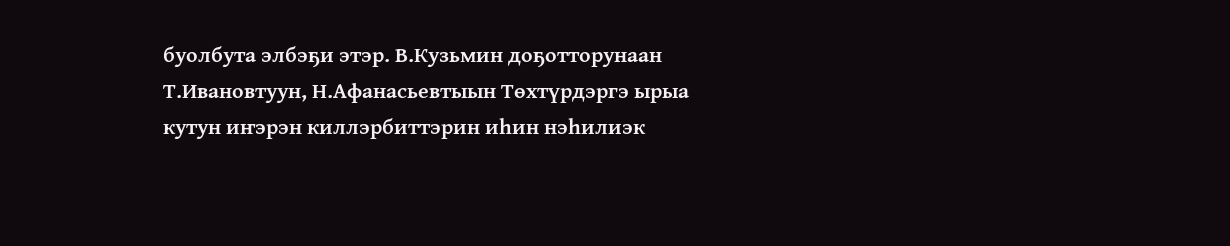буолбута элбэҕи этэр. В.Кузьмин доҕотторунаан Т.Ивановтуун, Н.Афанасьевтыын Төхтүрдэргэ ырыа кутун иҥэрэн киллэрбиттэрин иһин нэһилиэк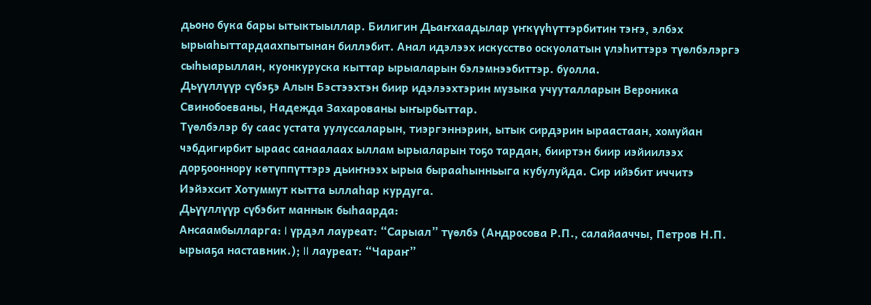дьоно бука бары ытыктыыллар. Билигин Дьаҥхаадылар үҥкүүһүттэрбитин тэҥэ, элбэх ырыаһыттардаахпытынан биллэбит. Анал идэлээх искусство оскуолатын үлэһиттэрэ түөлбэлэргэ сыһыарыллан, куонкуруска кыттар ырыаларын бэлэмнээбиттэр. буолла.
Дьүүллүүр сүбэҕэ Алын Бэстээхтэн биир идэлээхтэрин музыка учууталларын Вероника Свинобоеваны, Надежда Захарованы ыҥырбыттар.
Түөлбэлэр бу саас устата уулуссаларын, тиэргэннэрин, ытык сирдэрин ыраастаан, хомуйан чэбдигирбит ыраас санаалаах ыллам ырыаларын тоҕо тардан, бииртэн биир иэйиилээх дорҕооннору көтүппүттэрэ дьиҥнээх ырыа бырааһынньыга кубулуйда. Сир ийэбит иччитэ Иэйэхсит Хотуммут кытта ыллаһар курдуга.
Дьүүллүүр сүбэбит маннык быһаарда:
Ансаамбылларга: I үрдэл лауреат: “Сарыал” түөлбэ (Андросова Р.П., салайааччы, Петров Н.П. ырыаҕа наставник.); II лауреат: “Чараҥ”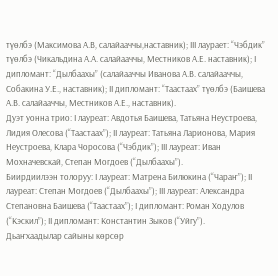түөлбэ (Максимова А.В, салайааччы,наставник); III лаурает: “Чэбдик” түөлбэ (Чикальдина А.А. салайааччы, Местников А.Е. наставник); I дипломант: “Дылбаахы” (салайааччы Иванова А.В. салайааччы, Собакина У.Е., наставник); II дипломант: “Таастаах” түөлбэ (Баишева А.В. салайааччы, Местников А.Е., наставник).
Дуэт уонна трио: I лауреат: Авдотья Баишева, Татьяна Неустроева, Лидия Олесова (“Таастаах”); II лауреат: Татьяна Ларионова, Мария Неустроева, Клара Чоросова (“Чэбдик”); III лауреат: Иван Мохначевскай, Степан Могдоев (“Дылбаахы”).
Биирдиилээн толоруу: I лауреат: Матрена Билюкина (“Чараҥ”); II лауреат: Степан Могдоев (“Дылбаахы”); III лауреат: Александра Степановна Баишева (“Таастаах”); I дипломант: Роман Ходулов (“Кэскил”); II дипломант: Константин Зыков (“Уйгу”).
Дьаҥхаадылар сайыны көрсөр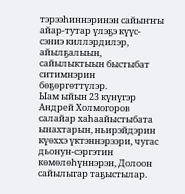тэрээһиннэринэн сайыҥҥы айар-тутар үлэҕэ күүс-сэниэ киллэрдилэр, айылҕалыын, сайылыктыын быстыбат ситимнэрин бөҕөргөттүлэр.
Ыам ыйын 23 күнүгэр Андрей Холмогоров салайар хаһаайыстыбата ынахтарын, ньирэйдэрин күөххэ үктэннэрээри, чугас дьонун-сэргэтин көмөлөһүннэрэн, Долоон сайылыгар таҕыстылар.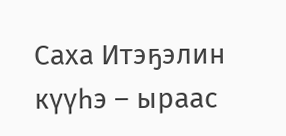Саха Итэҕэлин күүһэ – ыраас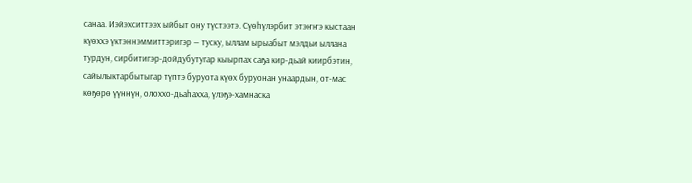санаа. Иэйэхситтээх ыйбыт ону түстээтэ. Сүөһүлэрбит этэҥҥэ кыстаан күөххэ үктэннэммиттэригэр — туску, ыллам ырыабыт мэлдьи ыллана турдун, сирбитигэр-дойдубутугар кыырпах саҕа кир-дьай киирбэтин, сайылыктарбытыгар түптэ буруота күөх буруонан унаардын, от-мас көҕөрө үүннүн, олоххо-дьаһахха, үлэҕэ-хамнаска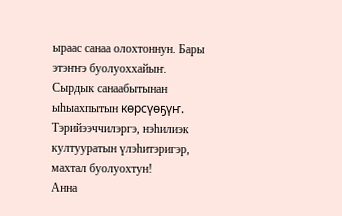ыраас санаа олохтоннун. Бары этэҥҥэ буолуоххайыҥ. Сырдык санаабытынан ыһыахпытын көрсүөҕүҥ. Тэрийээччилэргэ, нэһилиэк култууратын үлэһитэригэр, махтал буолуохтун!
Анна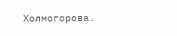Холмогорова.